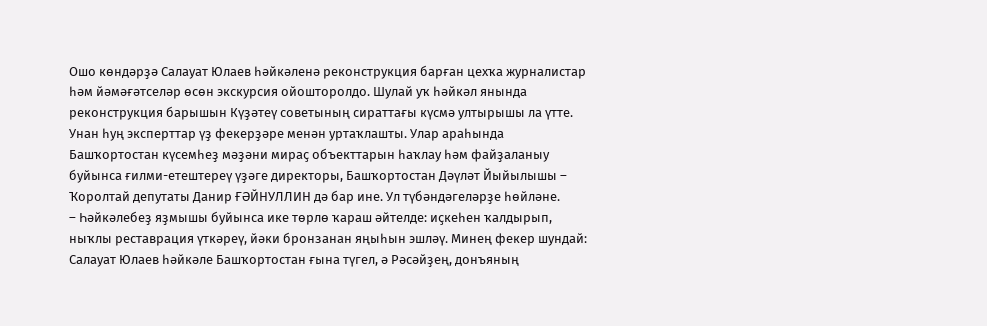Ошо көндәрҙә Салауат Юлаев һәйкәленә реконструкция барған цехҡа журналистар һәм йәмәғәтселәр өсөн экскурсия ойошторолдо. Шулай уҡ һәйкәл янында реконструкция барышын Күҙәтеү советының сираттағы күсмә ултырышы ла үтте. Унан һуң эксперттар үҙ фекерҙәре менән уртаҡлашты. Улар араһында Башҡортостан күсемһеҙ мәҙәни мираҫ объекттарын һаҡлау һәм файҙаланыу буйынса ғилми-етештереү үҙәге директоры, Башҡортостан Дәүләт Йыйылышы – Ҡоролтай депутаты Данир ҒӘЙНУЛЛИН дә бар ине. Ул түбәндәгеләрҙе һөйләне.
– Һәйкәлебеҙ яҙмышы буйынса ике төрлө ҡараш әйтелде: иҫкеһен ҡалдырып, ныҡлы реставрация үткәреү, йәки бронзанан яңыһын эшләү. Минең фекер шундай: Салауат Юлаев һәйкәле Башҡортостан ғына түгел, ә Рәсәйҙең, донъяның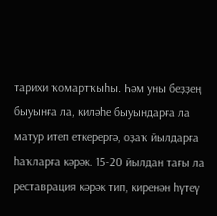тарихи ҡомартҡыһы. Һәм уны беҙҙең быуынға ла, киләһе быуындарға ла матур итеп еткерергә, оҙаҡ йылдарға һаҡларға кәрәк. 15-20 йылдан тағы ла реставрация кәрәк тип, киренән һүтеү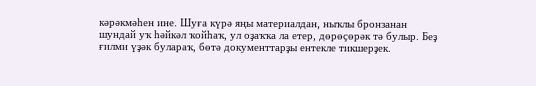кәрәкмәһен ине. Шуға күрә яңы материалдан, ныҡлы бронзанан шундай уҡ һәйкәл ҡойһаҡ, ул оҙаҡҡа ла етер, дөрөҫөрәк тә булыр. Беҙ ғилми үҙәк булараҡ, бөтә документтарҙы ентекле тикшерҙек.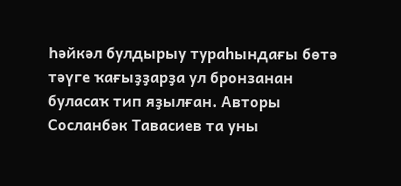Һәйкәл булдырыу тураһындағы бөтә тәүге ҡағыҙҙарҙа ул бронзанан буласаҡ тип яҙылған. Авторы Сосланбәк Тавасиев та уны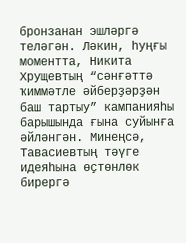бронзанан эшләргә теләгән. Ләкин, һуңғы моментта, Никита Хрущевтың “сәнғәттә ҡиммәтле әйберҙәрҙән баш тартыу” кампанияһы барышында ғына суйынға әйләнгән. Минеңсә, Тавасиевтың тәүге идеяһына өҫтөнлөк бирергә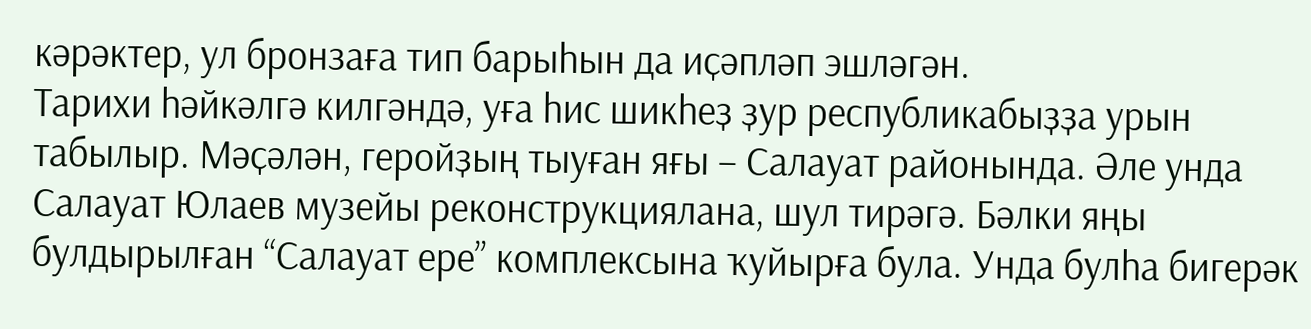кәрәктер, ул бронзаға тип барыһын да иҫәпләп эшләгән.
Тарихи һәйкәлгә килгәндә, уға һис шикһеҙ ҙур республикабыҙҙа урын табылыр. Мәҫәлән, геройҙың тыуған яғы – Салауат районында. Әле унда Салауат Юлаев музейы реконструкциялана, шул тирәгә. Бәлки яңы булдырылған “Салауат ере” комплексына ҡуйырға була. Унда булһа бигерәк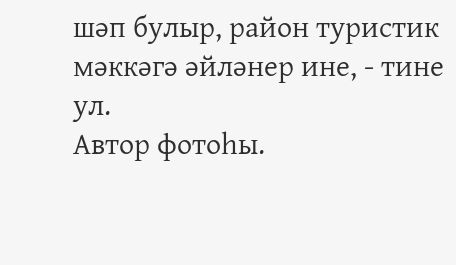шәп булыр, район туристик мәккәгә әйләнер ине, - тине ул.
Автор фотоһы.